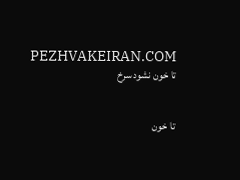PEZHVAKEIRAN.COM تا خون نشود سرخ


تا خون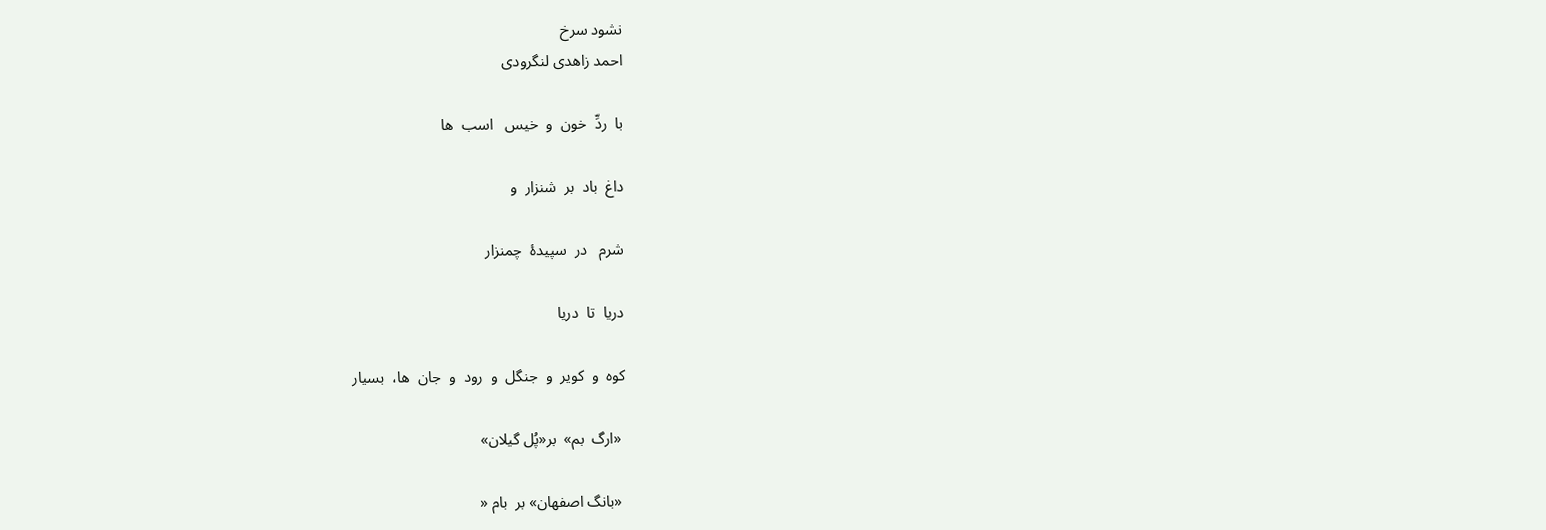نشود سرخ
احمد زاهدی لنگرودی

با  ردِّ  خون  و  خيس   اسب  ها

داغ  باد  بر  شنزار  و

شرم   در  سپيدۀ  چمنزار

دريا  تا  دريا

کوه  و  کوير  و  جنگل  و  رود  و  جان  ها،  بسيار

 «ارگ  بم»  بر«پُل گیلان»

 «بانگ اصفهان» بر  بام «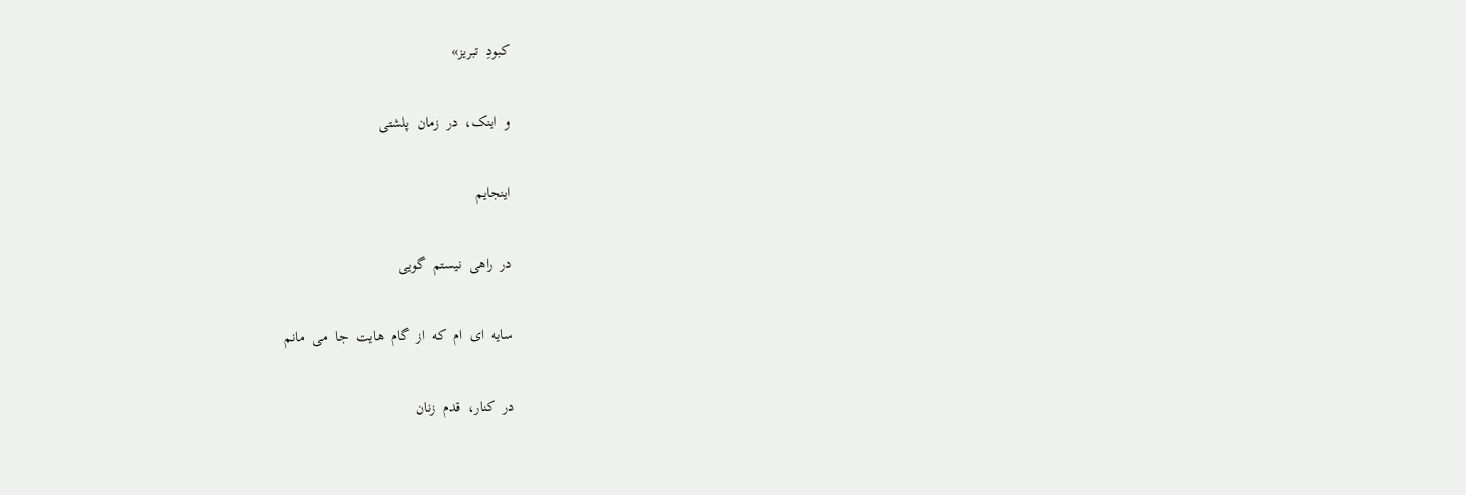کبودِ  تبريز»

و  اينک،  در  زمان  پلشتی

اينجايم

در  راهی  نيستم  گويی

سايه  ای  ام  که  از  گام  هايت  جا  می  مانم

در  کنار،  قدم  زنان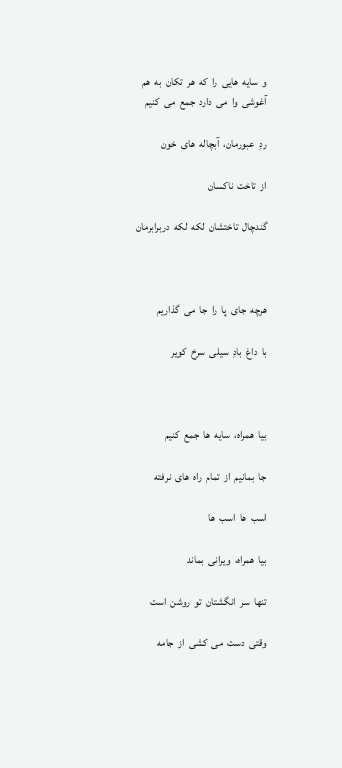و  سايه  هايی  را  که  هر  تکان  به  هم  آغوشی  وا  می  دارد  جمع  می  کنيم

ردِ  عبورمان،  آبچاله  های  خون

از  تاخت  ناکسان

گندچال  تاختشان  لکه  لکه  دربرابرمان



هرچه  جای  پا  را  جا  می  گذاريم

با  داغ  بادِ  سيلی  سرخ  کوير



بيا  همراه،  سايه  ها  جمع  کنيم

جا  بمانيم  از  تمام  راه  های  نرفته

اسب  ها  اسب  ها

بيا  همراه،  ويرانی  بماند

تنها  سر  انگشتان  تو  روشن  است

وقتی  دست  می  کشی  از  جامه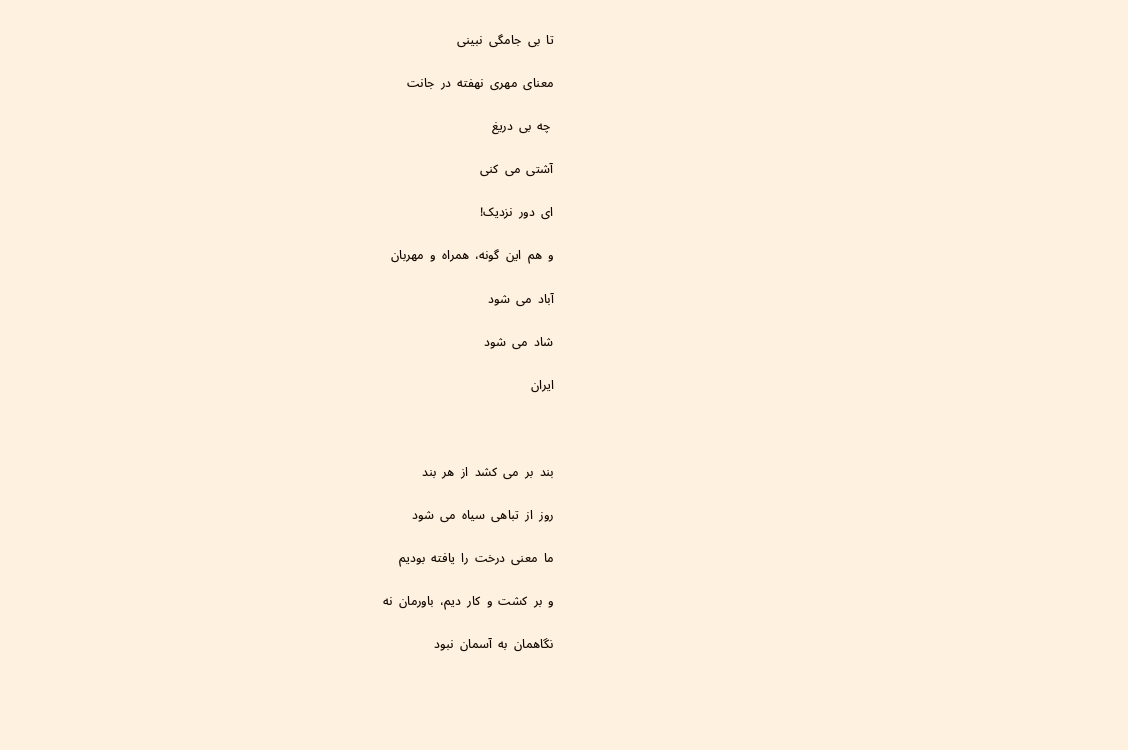تا  بی  جامگی  نبينی

معنای  مهری  نهفته  در  جانت

 چه  بی  دريغ

آشتی  می  کنی

ای  دور  نزديک!

و  هم  اين  گونه،  همراه  و  مهربان

آباد  می  شود

شاد  می  شود

ايران



بند  بر  می  کشد  از  هر  بند

روز  از  تباهی  سياه  می  شود

ما  معنی  درخت  را  يافته  بوديم

و  بر  کشت  و  کار  ديم،  باورمان  نه

نگاهمان  به  آسمان  نبود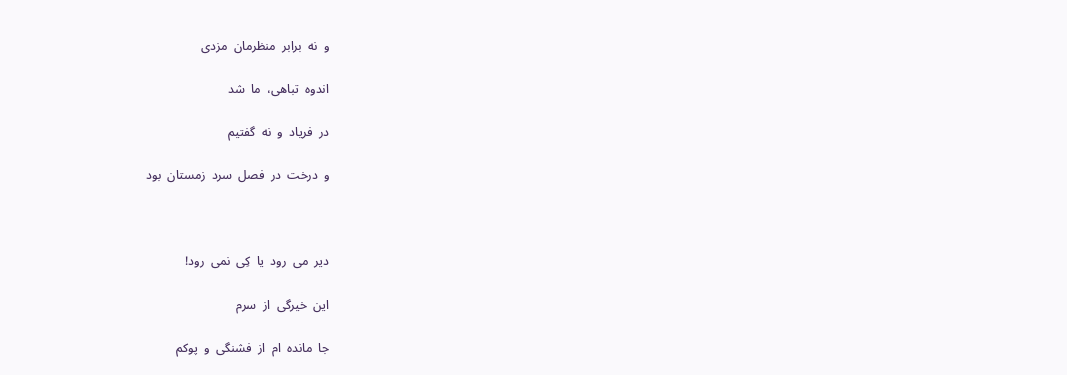و  نه  برابر  منظرمان  مزدی

اندوه  تباهی،  ما  شد

در  فرياد  و  نه  گفتيم

و  درخت  در  فصل  سرد  زمستان  بود



دير  می  رود  يا  کِی  نمی  رود!

اين  خيرگی  از  سرم

جا  مانده  ام  از  فشنگی  و  پوکم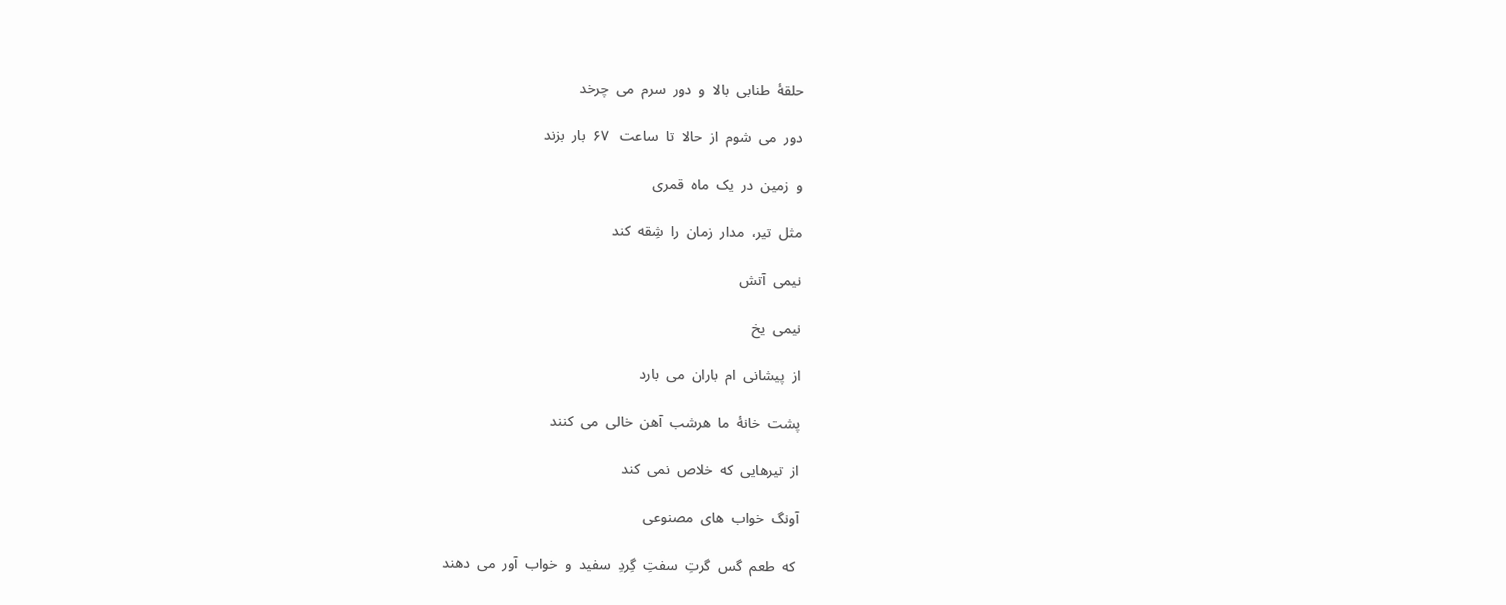حلقۀ  طنابی  بالا  و  دور  سرم  می  چرخد

دور  می  شوم  از  حالا  تا  ساعت   ۶٧  بار  بزند

و  زمين  در  يک  ماه  قمری

مثل  تير،  مدار  زمان  را  شِقه  کند

نيمی  آتش

نيمی  يخ

از  پيشانی  ام  باران  می  بارد

پشت  خانۀ  ما  هرشب  آهن  خالی  می  کنند

از  تيرهايی  که  خلاص  نمی  کند

آونگ  خواب  های  مصنوعی

 که  طعم  گس  گرتِ  سفتِ  گِردِ  سفيد  و  خواب  آور  می  دهند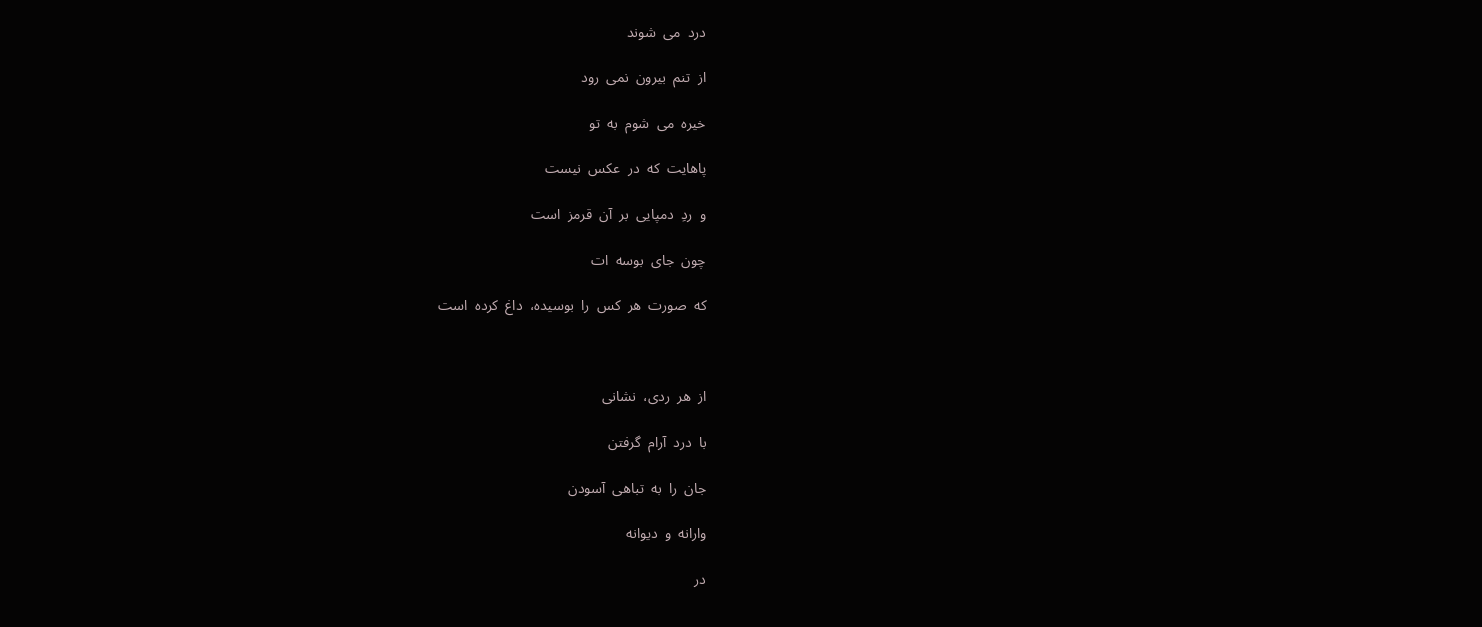درد  می  شوند

از  تنم  بيرون  نمی  رود

خيره  می  شوم  به  تو

پاهايت  که  در  عکس  نيست

و  ردِ  دمپايی  بر  آن  قرمز  است

چون  جای  بوسه  ات

که  صورت  هر  کس  را  بوسيده،  داغ  کرده  است



از  هر  ردی،  نشانی

با  درد  آرام  گرفتن

جان  را  به  تباهی  آسودن

وارانه  و  ديوانه

در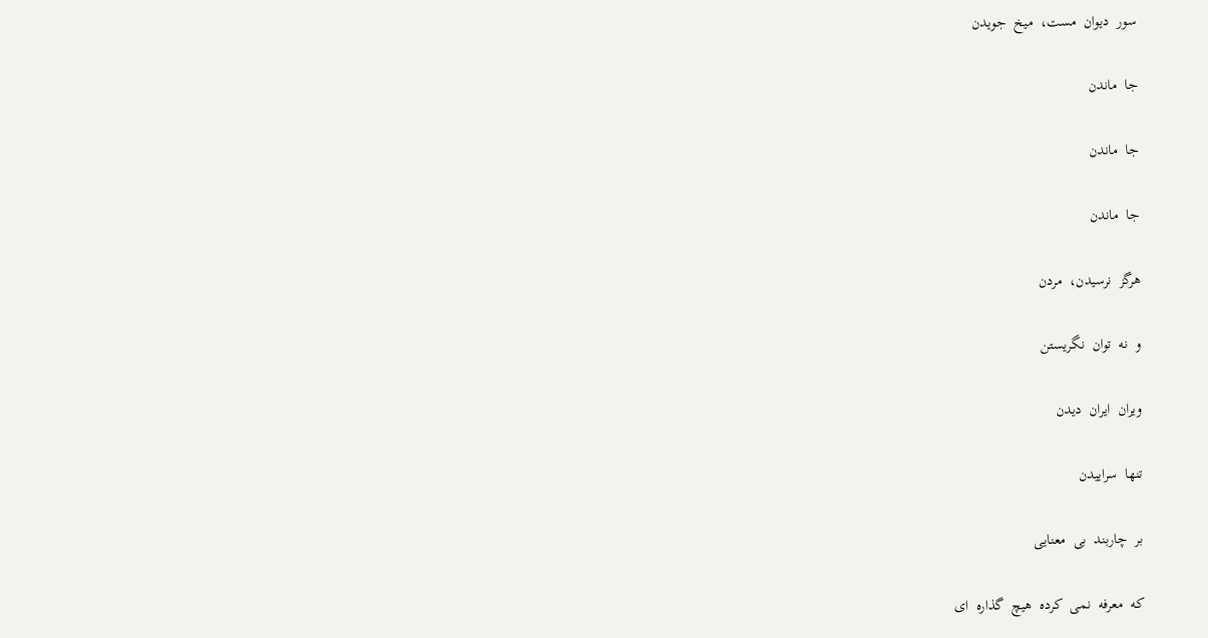سور  ديوان  مست،  ميخ  جويدن

جا  ماندن

جا  ماندن

جا  ماندن

هرگز  نرسيدن،  مردن

و  نه  توان  نگريستن

ويران  ايران  ديدن

تنها  سراييدن

بر  چاربند  بی  معنايی

که  معرفه  نمی  کرده  هيچ  گذاره  ای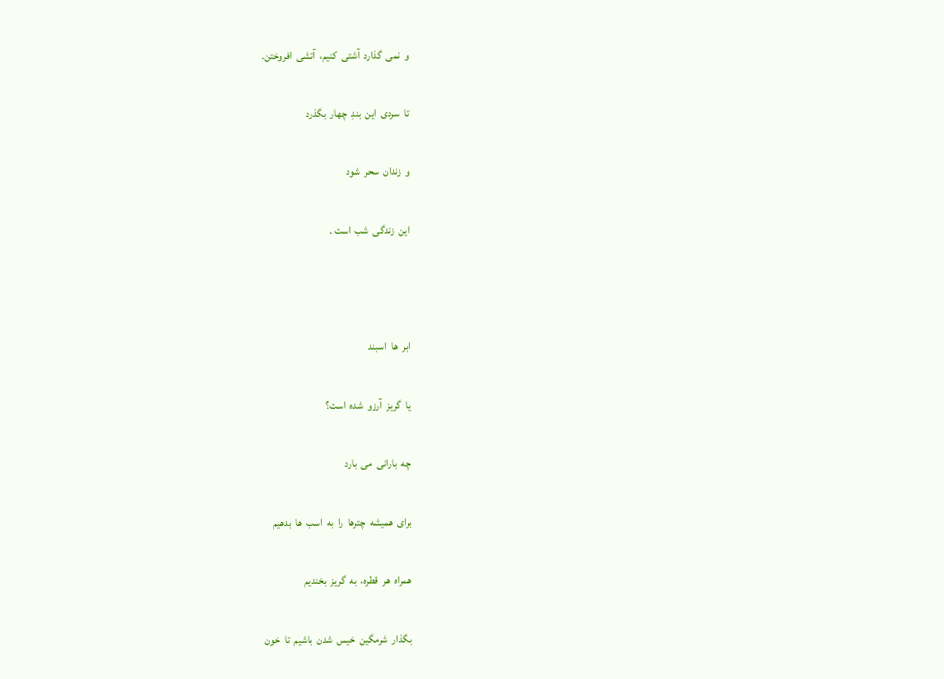و  نمی  گذارد  آشتی  کنيم،  آتشی  افروختن.

تا  سردی  اين  بندِ  چهار  بگذرد

و  زندان  سحر  شود

اين  زندگی  شب  است .



ابر  ها  اسبند

يا  گريز  آرزو  شده  است؟

چه  بارانی  می  بارد

برای  هميشه  چترها  را  به  اسب  ها  بدهيم

همراه  هر  قطره،  به  گريز  بخنديم

بگذار  شرمگين  خيس  شدن  باشيم  تا  خون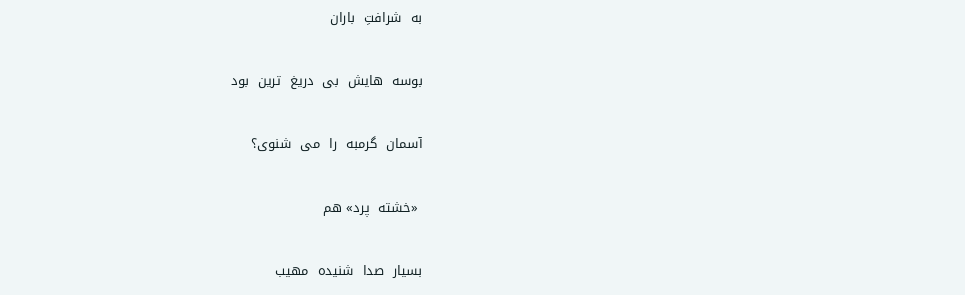به  شرافتِ  باران

بوسه  هايش  بی  دريغ  ترين  بود

آسمان  گرمبه  را  می  شنوی؟

 «خشته  پرد» هم

بسيار  صدا  شنيده  مهيب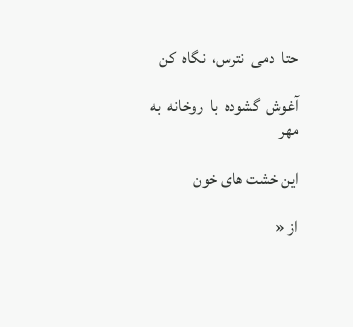حتا  دمی  نترس،  نگاه  کن

آغوش  گشوده  با  روخانه  به  مهر

این خشت های خون

از «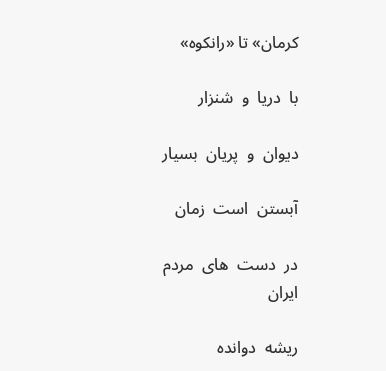کرمان» تا «رانکوه»

با  دريا  و  شنزار

ديوان  و  پريان  بسيار

آبستن  است  زمان

در  دست  های  مردم  ايران

ريشه  دوانده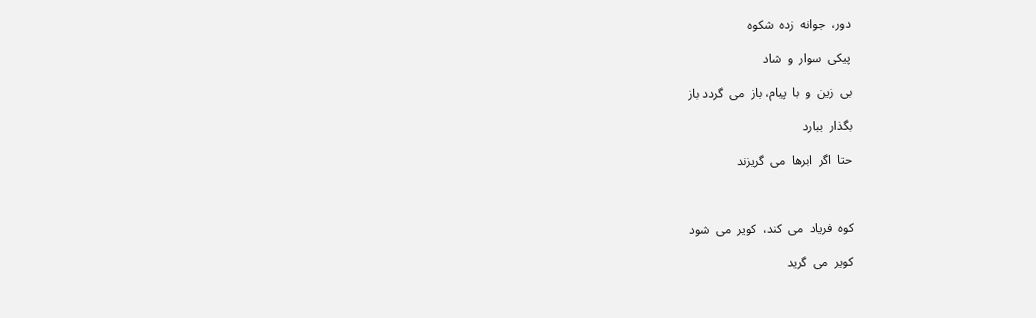دور،  جوانه  زده  شکوه

پيکی  سوار  و  شاد

بی  زين  و  با  پيام، باز  می  گردد باز

بگذار  ببارد

حتا  اگر  ابرها  می  گريزند



کوه  فرياد  می  کند،  کوير  می  شود

کوير  می  گريد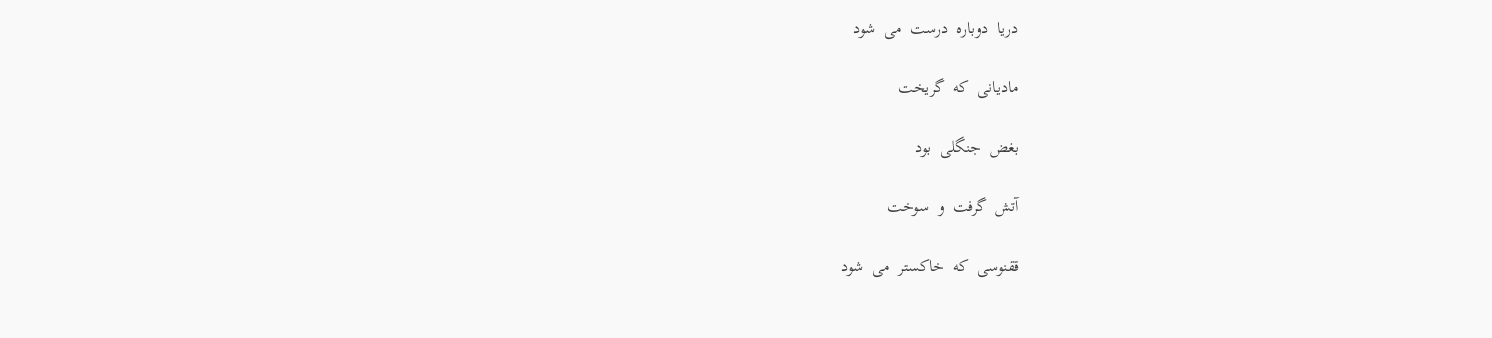دريا  دوباره  درست  می  شود

ماديانی  که  گريخت

بغض  جنگلی  بود

آتش  گرفت  و  سوخت

ققنوسی  که  خاکستر  می  شود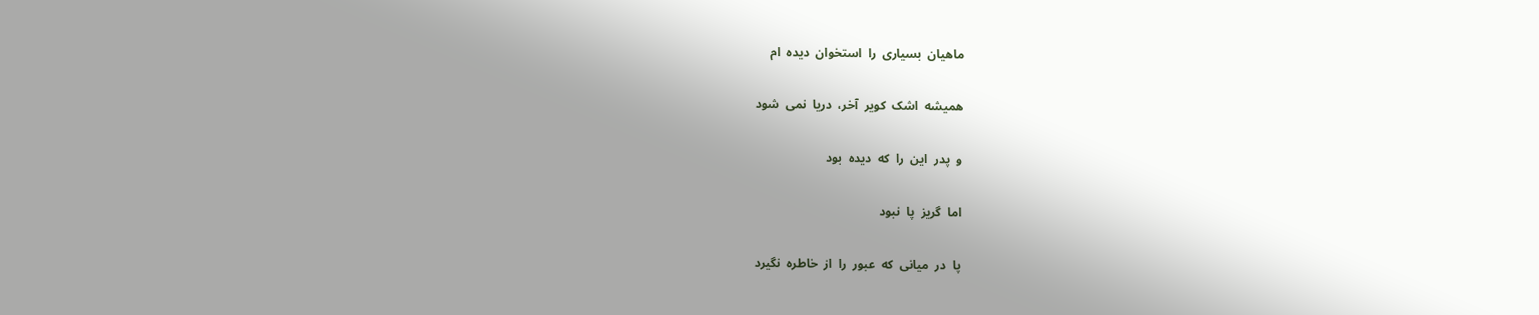ماهيان  بسياری  را  استخوان  ديده  ام

هميشه  اشک  کوير  آخر،  دريا  نمی  شود

و  پدر  اين  را  که  ديده  بود

اما  گريز  پا  نبود

پا  در  ميانی  که  عبور  را  از  خاطره  نگيرد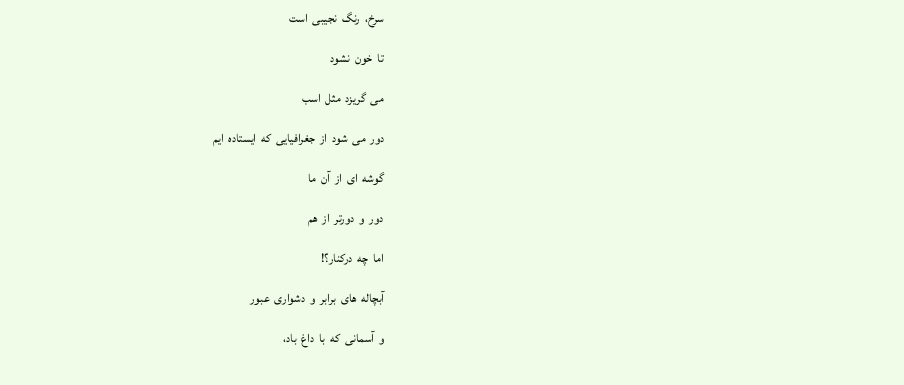سرخ،  رنگ  نجيبی  است

تا  خون  نشود

می  گريزد  مثل  اسب

دور  می  شود  از  جغرافيايی  که  ايستاده  ايم

گوشه  ای  از  آن  ما

دور  و  دورتر  از  هم

اما  چه  درکنار؟!

آبچاله  های  برابر  و  دشواری  عبور

و  آسمانی  که  با  داغ  باد،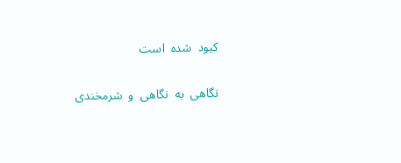کبود  شده  است

نگاهی  به  نگاهی  و  شرمخندی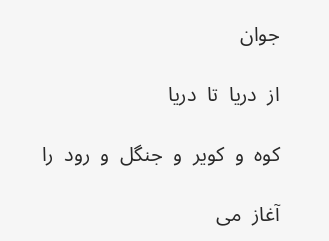جوان

از  دريا  تا  دريا

کوه  و  کوير  و  جنگل  و  رود  را

آغاز  می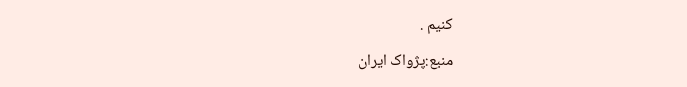کنيم .

منبع:پژواک ایران